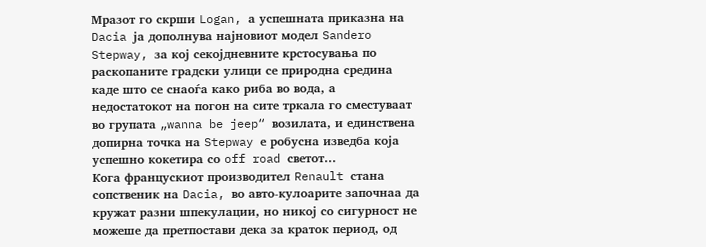Мразот го скрши Logan, а успешната приказна на Dacia ја дополнува најновиот модел Sandero Stepway, за кој секојдневните крстосувања по раскопаните градски улици се природна средина каде што се снаоѓа како риба во вода, а недостатокот на погон на сите тркала го сместуваат во групата „wanna be jeep“ возилата, и единствена допирна точка на Stepway е робусна изведба која успешно кокетира со off road светот...
Кога францускиот производител Renault стана сопственик на Dacia, во авто-кулоарите започнаа да кружат разни шпекулации, но никој со сигурност не можеше да претпостави дека за краток период, од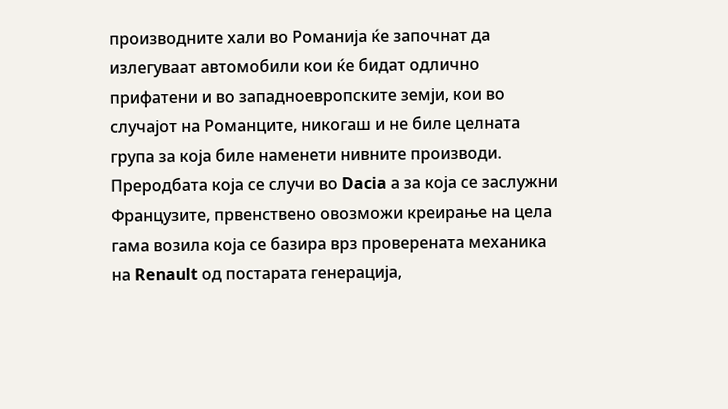производните хали во Романија ќе започнат да излегуваат автомобили кои ќе бидат одлично прифатени и во западноевропските земји, кои во случајот на Романците, никогаш и не биле целната група за која биле наменети нивните производи. Преродбата која се случи во Dacia а за која се заслужни Французите, првенствено овозможи креирање на цела гама возила која се базира врз проверената механика на Renault од постарата генерација,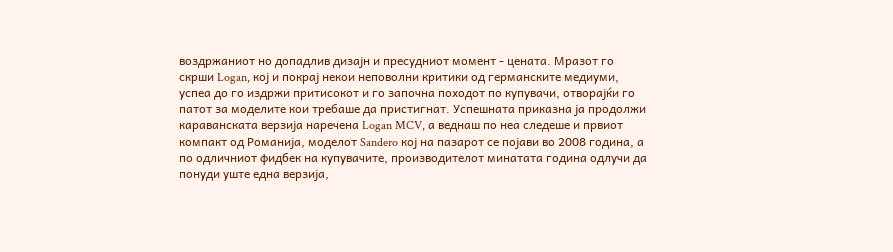воздржаниот но допадлив дизајн и пресудниот момент - цената. Мразот го скрши Logan, кој и покрај некои неповолни критики од германските медиуми, успеа до го издржи притисокот и го започна походот по купувачи, отворајќи го патот за моделите кои требаше да пристигнат. Успешната приказна ја продолжи караванската верзија наречена Logan MCV, а веднаш по неа следеше и првиот компакт од Романија, моделот Sandero кој на пазарот се појави во 2008 година, а по одличниот фидбек на купувачите, производителот минатата година одлучи да понуди уште една верзија,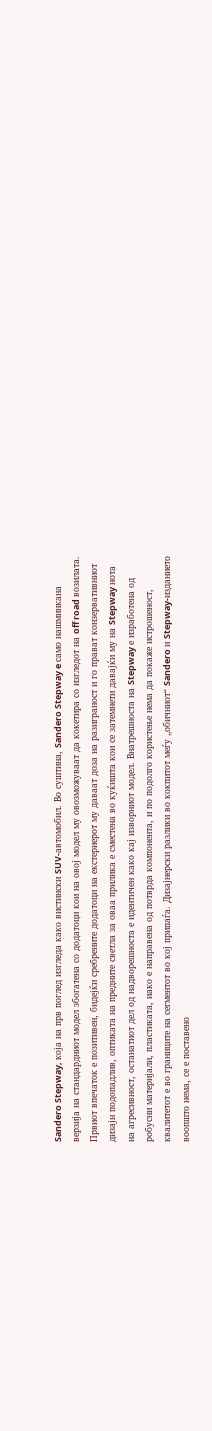Sandero Stepway, која на прв поглед изгледа како вистински SUV-автомобил. Во суштина, Sandero Stepway e само нашминкана верзија на стандардниот модел збогатена со додатоци кои на овој модел му овозможуваат да кокетира со изгледот на off road возилата. Првиот впечаток е позитивен, бидејќи сребрените додатоци на екстериерот му даваат доза на разиграност и го прават конзервативниот дизајн подопадлив, оптиката на предните светла за оваа прилика е сместена во куќишта кои се затемнети давајќи му на Stepway нота на агресивност, останатиот дел од надворешноста е идентичен како кај изворниот модел. Внатрешноста на Stepway е изработена од робусни материјали, пластиката, иако е направена од потврда компонента, и по подолго користење нема да покаже истрошеност, квалитетот е во границите на сегментот во кој припаѓа. Дизајнерски разлики во кокпитот меѓу „обичниот“ Sandero и Stepway-изданието воопшто нема, се е поставено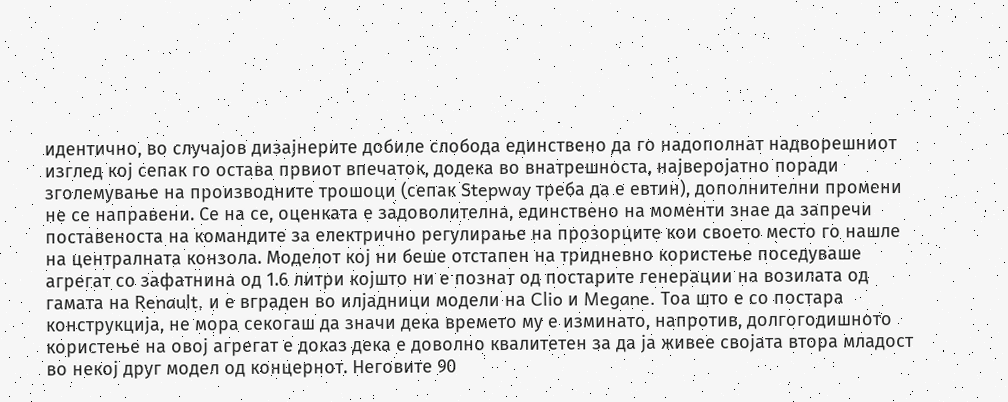идентично, во случајов дизајнерите добиле слобода единствено да го надополнат надворешниот изглед кој сепак го остава првиот впечаток, додека во внатрешноста, најверојатно поради зголемување на производните трошоци (сепак Stepway треба да е евтин), дополнителни промени не се направени. Се на се, оценката е задоволителна, единствено на моменти знае да запречи поставеноста на командите за електрично регулирање на прозорците кои своето место го нашле на централната конзола. Моделот кој ни беше отстапен на тридневно користење поседуваше агрегат со зафатнина од 1.6 литри којшто ни е познат од постарите генерации на возилата од гамата на Renault, и е вграден во илјадници модели на Clio и Megane. Тоа што е со постара конструкција, не мора секогаш да значи дека времето му е изминато, напротив, долгогодишното користење на овој агрегат е доказ дека е доволно квалитетен за да ја живее својата втора младост во некој друг модел од концернот. Неговите 90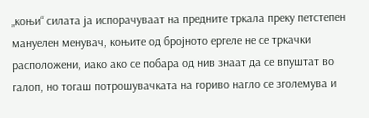„коњи“ силата ја испорачуваат на предните тркала преку петстепен мануелен менувач, коњите од бројното ергеле не се тркачки расположени, иако ако се побара од нив знаат да се впуштат во галоп, но тогаш потрошувачката на гориво нагло се зголемува и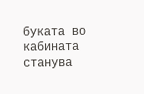буката во кабината станува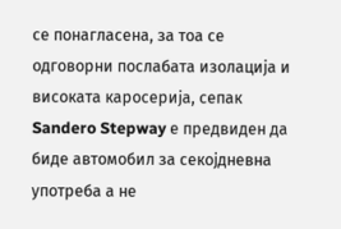се понагласена, за тоа се одговорни послабата изолација и високата каросерија, сепак Sandero Stepway е предвиден да биде автомобил за секојдневна употреба а не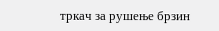тркач за рушење брзин